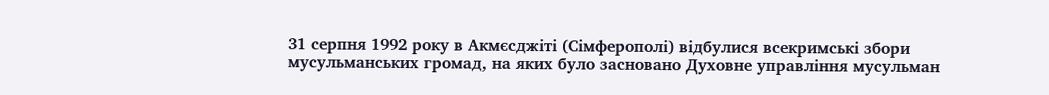31 серпня 1992 року в Акмєсджіті (Сімферополі) відбулися всекримські збори мусульманських громад, на яких було засновано Духовне управління мусульман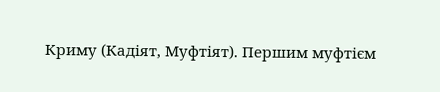Криму (Кадіят, Муфтіят). Першим муфтієм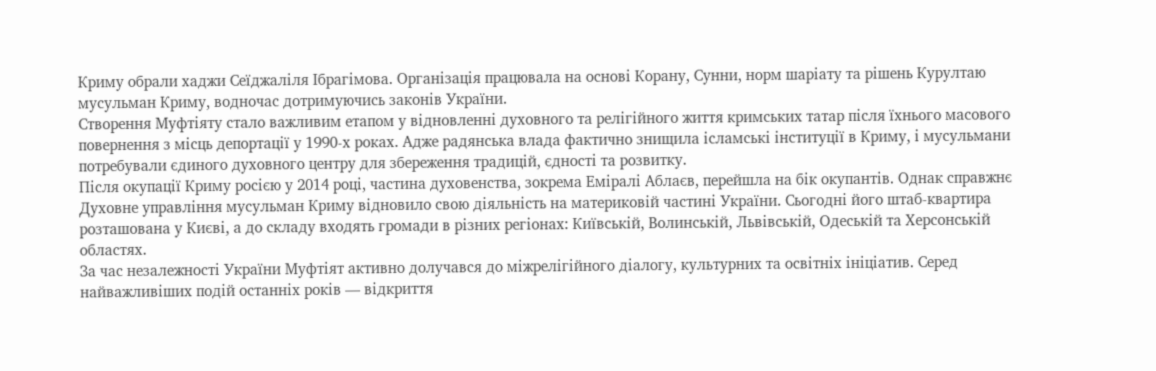Криму обрали хаджи Сеїджаліля Ібрагімова. Організація працювала на основі Корану, Сунни, норм шаріату та рішень Курултаю мусульман Криму, водночас дотримуючись законів України.
Створення Муфтіяту стало важливим етапом у відновленні духовного та релігійного життя кримських татар після їхнього масового повернення з місць депортації у 1990-х роках. Адже радянська влада фактично знищила ісламські інституції в Криму, і мусульмани потребували єдиного духовного центру для збереження традицій, єдності та розвитку.
Після окупації Криму росією у 2014 році, частина духовенства, зокрема Еміралі Аблаєв, перейшла на бік окупантів. Однак справжнє Духовне управління мусульман Криму відновило свою діяльність на материковій частині України. Сьогодні його штаб-квартира розташована у Києві, а до складу входять громади в різних регіонах: Київській, Волинській, Львівській, Одеській та Херсонській областях.
За час незалежності України Муфтіят активно долучався до міжрелігійного діалогу, культурних та освітніх ініціатив. Серед найважливіших подій останніх років — відкриття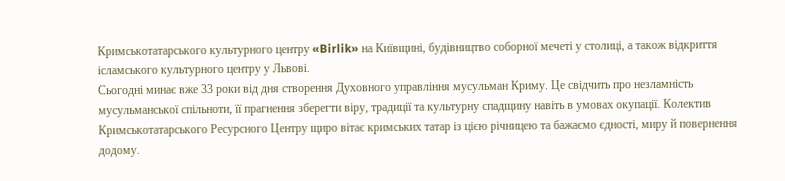Кримськотатарського культурного центру «Birlik» на Київщині, будівництво соборної мечеті у столиці, а також відкриття ісламського культурного центру у Львові.
Сьогодні минає вже 33 роки від дня створення Духовного управління мусульман Криму. Це свідчить про незламність мусульманської спільноти, її прагнення зберегти віру, традиції та культурну спадщину навіть в умовах окупації. Колектив Кримськотатарського Ресурсного Центру щиро вітає кримських татар із цією річницею та бажаємо єдності, миру й повернення додому.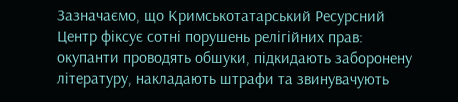Зазначаємо, що Кримськотатарський Ресурсний Центр фіксує сотні порушень релігійних прав: окупанти проводять обшуки, підкидають заборонену літературу, накладають штрафи та звинувачують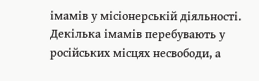імамів у місіонерській діяльності. Декілька імамів перебувають у російських місцях несвободи, а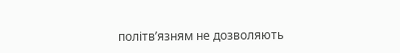політв’язням не дозволяють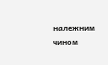належним чином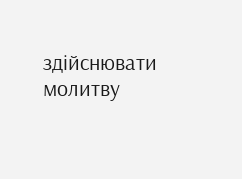здійснювати молитву